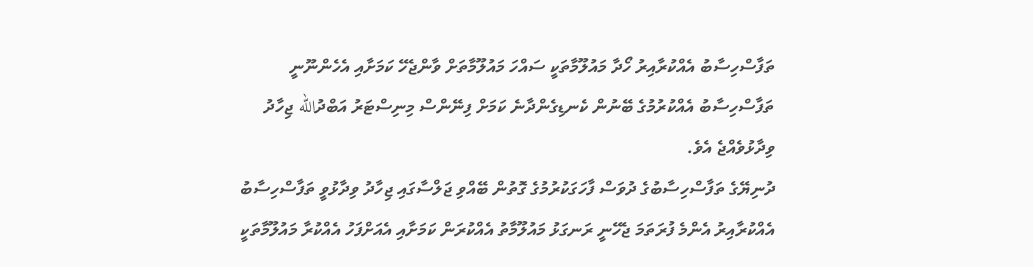ތަފާސްހިސާބު އެއްކުރާއިރު ހޯދާ މައުލޫމާތަކީ ސައްހަ މައުލޫމާތަށް ވާންޖެހޭ ކަމަށާއި އެހެންނޫނީ ތަފާސްހިސާބު އެއްކުރުމުގެ ބޭނުން ކެނޑިގެންދާނެ ކަމަށް ފިނޭންސް މިނިސްޓަރު އަބްދުالله ޖިހާދު ވިދާޅުވެއްޖެ އެވެ.
ދުނިޔޭގެ ތަފާސްހިސާބުގެ ދުވަސް ފާހަގަކުރުމުގެ ގޮތުން ބޭއްވި ޖަލްސާގައި ޖިހާދު ވިދާޅުވީ ތަފާސްހިސާބު އެއްކުރާއިރު އެންމެ ފުރަތަމަ ޖެހޭނީ ރަނގަޅު މައުލޫމާތު އެއްކުރަން ކަމަށާއި އެއަށްފަހު އެއްކުރާ މައުލޫމާތަކީ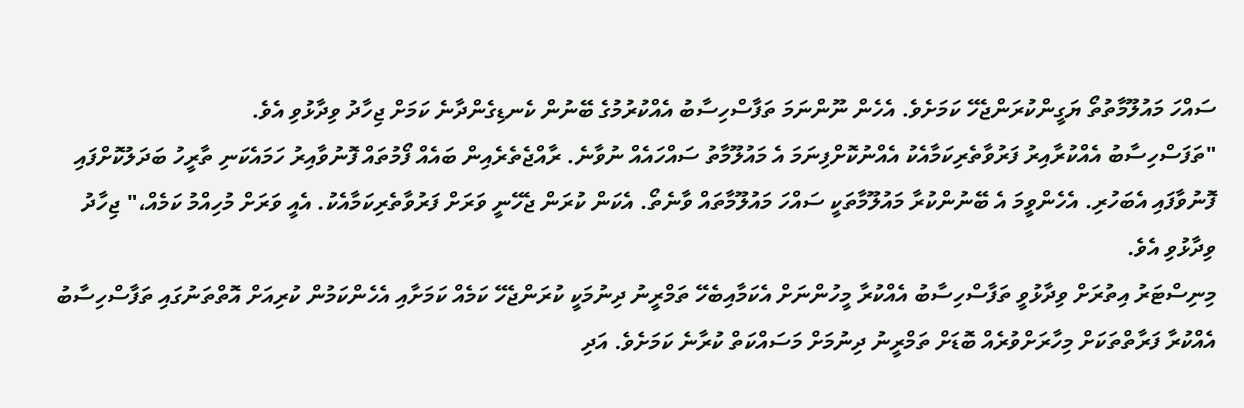ސައްހަ މައުލޫމާތުތޯ ޔަގީންކުރަންޖެހޭ ކަމަށެވެ. އެހެން ނޫންނަމަ ތަފާސްހިސާބު އެއްކުރުމުގެ ބޭނުން ކެނޑިގެންދާނެ ކަމަށް ޖިހާދު ވިދާޅުވި އެވެ.
"ތަފަސްހިސާބު އެއްކުރާއިރު ފަރުވާތެރިކަމާއެކު އެއްނުކޮށްފިނަމަ އެ މައުލޫމާތު ސައްހައެއް ނުވާނެ. ރާއްޖެތެރެއިން ބައެއް ފޯމުތައް ފޮނުވާއިރު ހަމައެކަނި ތާރީހު ބަދަލުކޮށްފައި ފޮނުވާފައި އެބަހުރި. އެހެންވީމަ އެ ބޭނުންކުރާ މައުލޫމާތަކީ ސައްހަ މައުލޫމާތައް ވާނެތޯ. އެކަން ކުރަން ޖެހޭނީ ވަރަށް ފަރުވާތެރިކަމާއެކު. އެއީ ވަރަށް މުހިއްމު ކަމެއް،" ޖިހާދު ވިދާޅުވި އެވެ.
މިނިސްޓަރު އިތުރަށް ވިދާޅުވީ ތަފާސްހިސާބު އެއްކުރާ މީހުންނަށް އެކަމާއިބެހޭ ތަމްރީނު ދިނުމަކީ ކުރަންޖެހޭ ކަމެއް ކަމަށާއި އެހެންކަމުން ކުރިއަށް އޮތްތަނުގައި ތަފާސްހިސާބު އެއްކުރާ ފަރާތްތަކަށް މިހާރަށްވުރެއް ބޮޑަށް ތަމްރީނު ދިނުމަށް މަސައްކަތް ކުރާނެ ކަމަށެވެ. އަދި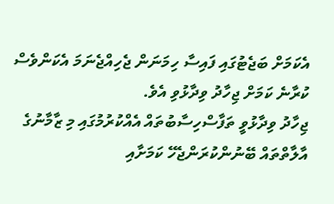އެކަމަށް ބަޖެޓުގައި ފައިސާ ހިމަނަން ޖެހިއްޖެނަމަ އެކަންވެސް ކުރާނެ ކަމަށް ޖިހާދު ވިދާޅުވި އެވެ.
ޖިހާދު ވިދާޅުވީ ތަފާސްހިސާބުތައް އެއްކުރުމުގައި މި ޒާމާނުގެ އާލާތްތައް ބޭނުންކުރަންޖެހޭ ކަމަށާއި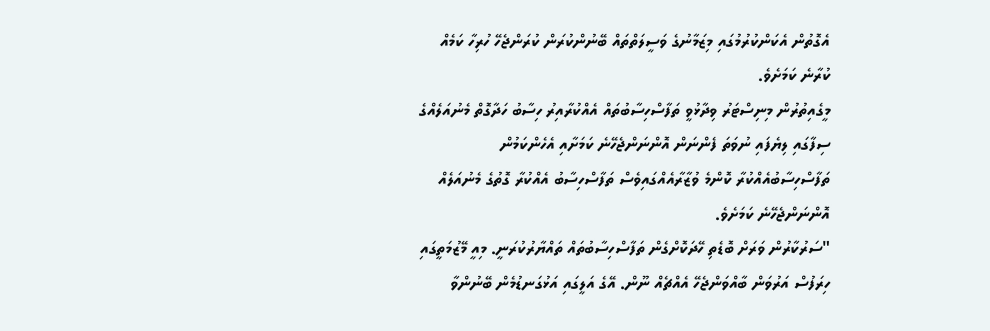އެގޮތުން އެކަންކުރުމުގައި މިޒަމާނުގެ ވަސީލަތްތައް ބޭނުންކުރަން ކުރަންޖެހޭ ހުރިހާ ކަމެއް ކުރާނެ ކަމަށެވެ.
މީގެއިތުރުން މިނިސްޓަރު ވިދާޅުވީ ތަފާސްހިސާބުތައް އެއްކުރާއިރު ހިސާބު ހަދާގޮތް މެނުއަލެއްގެ ސިފާގައި ލިޔެފައި ނުވަތަ ފެންނަން އޮންނަންޖެހޭނެ ކަމަށާއި އެހެންކަމުން ތަފާސްހިސާބުއެއްކުރާ ކޮންމެ ވުޒާރާއެއްގައިވެސް ތަފާސްހިސާބު އެއްކުރާ ގޮތުގެ މެނުއަލެއް އޮންނަންޖެހޭނެ ކަމަށެވެ.
"ސަރުކާރުން ވަރަށް ބޮޑެތި ހޭދަކޮށްގެން ތަފާސްހިސާބުތައް ތައްޔާރުކުރަނީ. މިއީ މޭޒުމަތީގައި ހިރަފުސް އަރުވަން ބާއްވަންޖެހޭ އެއްޗެއް ނޫން. އޭގެ އަލީގައި އަޅުގަނޑުމެން ބޭނުންވާ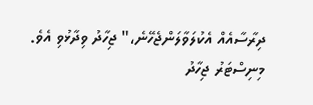ދިރާސާއެއް އެކުލަވާލަންޖެހޭނެ،" ޖިހާދު ވިދާޅުވި އެވެ.
މިނިސްޓަރު ޖިހާދު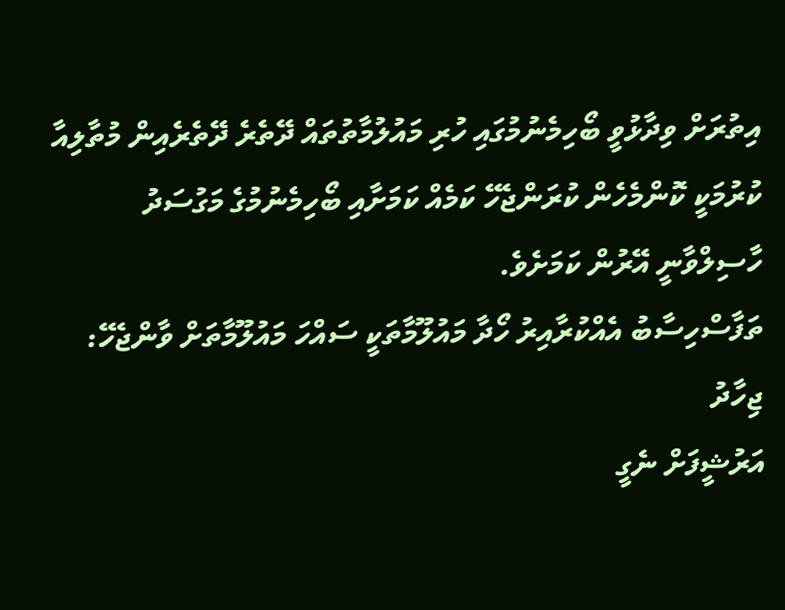އިތުރަށް ވިދާޅުވީ ބޯހިމެނުމުގައި ހުރި މައުލުމާތުތައް ދޭތެރެ ދޭތެރެއިން މުތާލިއާ ކުރުމަކީ ކޮންމެހެން ކުރަންޖެހޭ ކަމެއް ކަމަށާއި ބޯހިމެނުމުގެ މަގުސަދު ހާސިލްވާނީ އޭރުން ކަމަށެވެ.
ތަފާސްހިސާބު އެއްކުރާއިރު ހޯދާ މައުލޫމާތަކީ ސައްހަ މައުލޫމާތަށް ވާންޖެހޭ: ޖިހާދު
އަރުޝީފަށް ނެގީ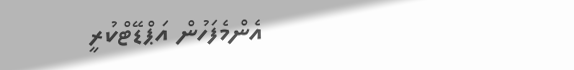އެންމެފަހުން އަޕްޑޭޓްކުރީ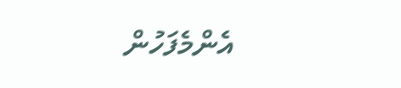އެންމެފަހުން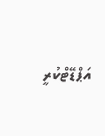އަޕްޑޭޓްކުރީ